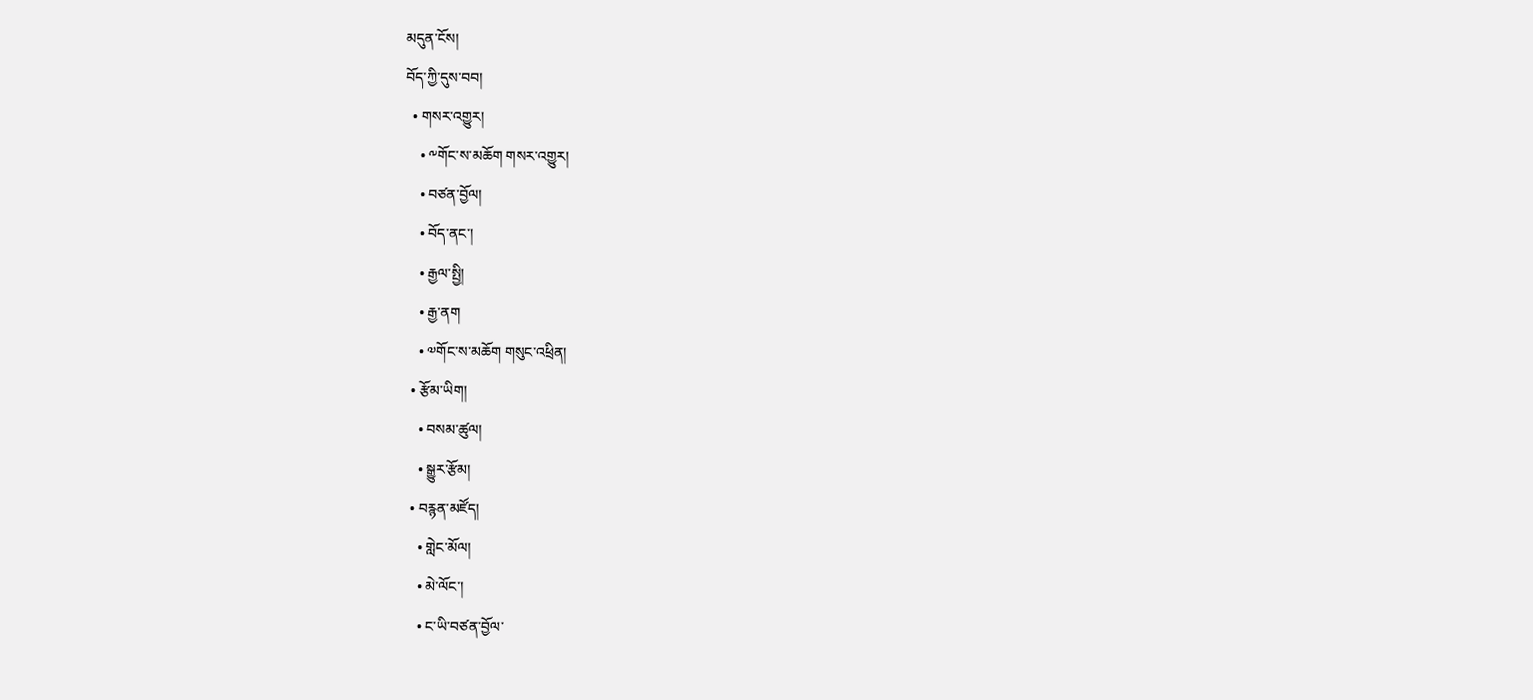མདུན་ངོས།
བོད་ཀྱི་དུས་བབ།
  • གསར་འགྱུར།
    • ༸གོང་ས་མཆོག གསར་འགྱུར།
    • བཙན་བྱོལ།
    • བོད་ནང་།
    • རྒྱལ་སྤྱི།
    • རྒྱ་ནག
    • ༧གོང་ས་མཆོག གསུང་འཕྲིན།
  • རྩོམ་ཡིག།
    • བསམ་ཚུལ།
    • སྒྱུར་རྩོམ།
  • བརྙན་མཛོད།
    • གླེང་མོལ།
    • མེ་ལོང་།
    • ང་ཡི་བཙན་བྱོལ་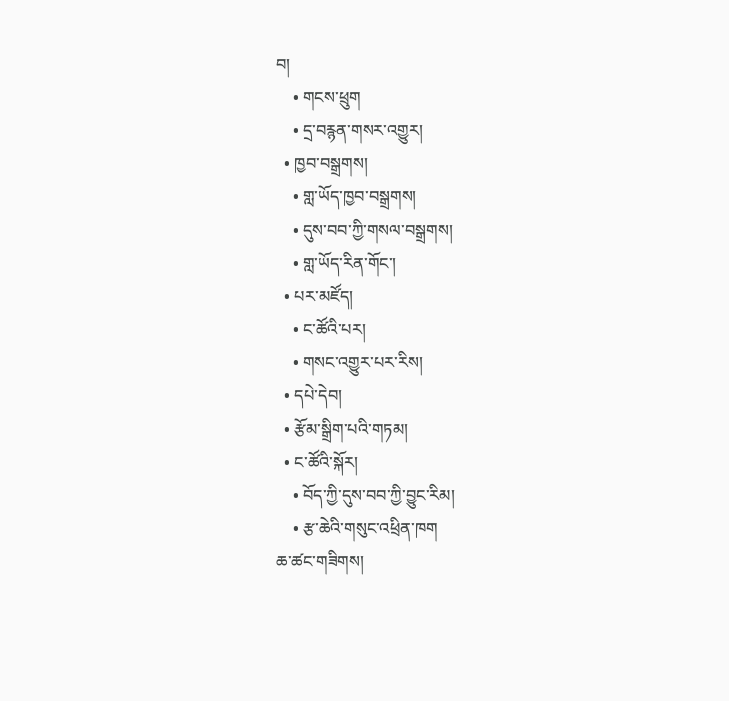བ།
    • གངས་ཕྲུག
    • དྲ་བརྙན་གསར་འགྱུར།
  • ཁྱབ་བསྒྲགས།
    • གླ་ཡོད་ཁྱབ་བསྒྲགས།
    • དུས་བབ་ཀྱི་གསལ་བསྒྲགས།
    • གླ་ཡོད་རིན་གོང་།
  • པར་མཛོད།
    • ང་ཚོའི་པར།
    • གསང་འགྱུར་པར་རིས།
  • དཔེ་དེབ།
  • རྩོམ་སྒྲིག་པའི་གཏམ།
  • ང་ཚོའི་སྐོར།
    • བོད་ཀྱི་དུས་བབ་ཀྱི་བྱུང་རིམ།
    • རྩ་ཆེའི་གསུང་འཕྲིན་ཁག
ཆ་ཚང་གཟིགས།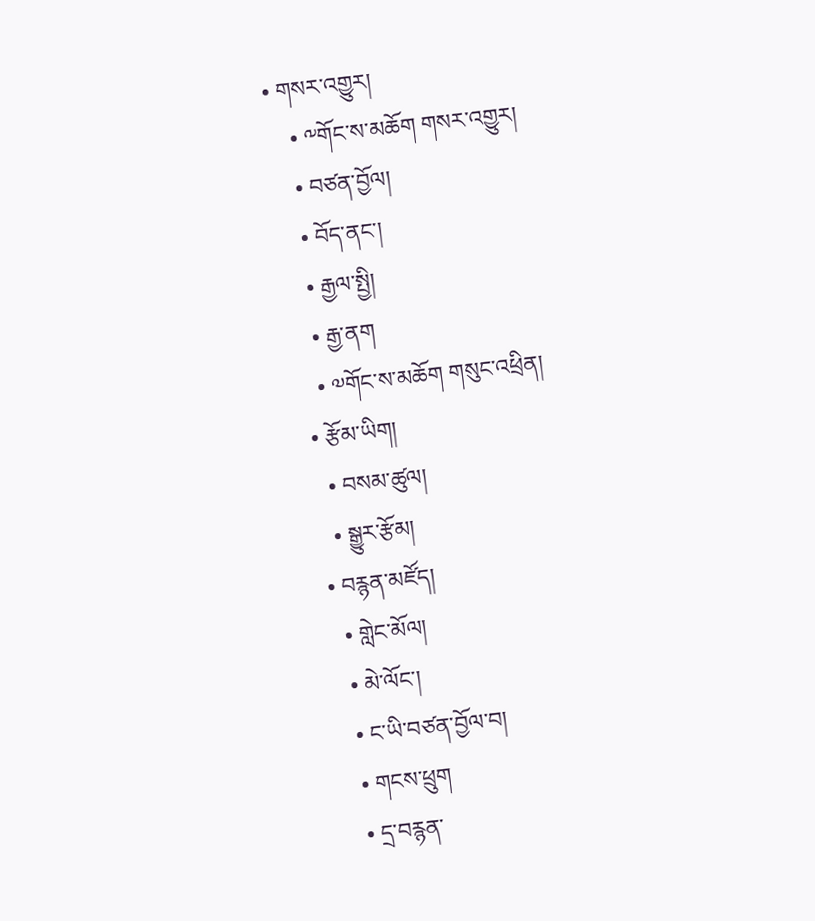• གསར་འགྱུར།
    • ༸གོང་ས་མཆོག གསར་འགྱུར།
    • བཙན་བྱོལ།
    • བོད་ནང་།
    • རྒྱལ་སྤྱི།
    • རྒྱ་ནག
    • ༧གོང་ས་མཆོག གསུང་འཕྲིན།
  • རྩོམ་ཡིག།
    • བསམ་ཚུལ།
    • སྒྱུར་རྩོམ།
  • བརྙན་མཛོད།
    • གླེང་མོལ།
    • མེ་ལོང་།
    • ང་ཡི་བཙན་བྱོལ་བ།
    • གངས་ཕྲུག
    • དྲ་བརྙན་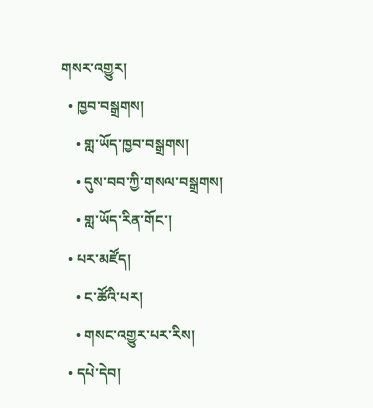གསར་འགྱུར།
  • ཁྱབ་བསྒྲགས།
    • གླ་ཡོད་ཁྱབ་བསྒྲགས།
    • དུས་བབ་ཀྱི་གསལ་བསྒྲགས།
    • གླ་ཡོད་རིན་གོང་།
  • པར་མཛོད།
    • ང་ཚོའི་པར།
    • གསང་འགྱུར་པར་རིས།
  • དཔེ་དེབ།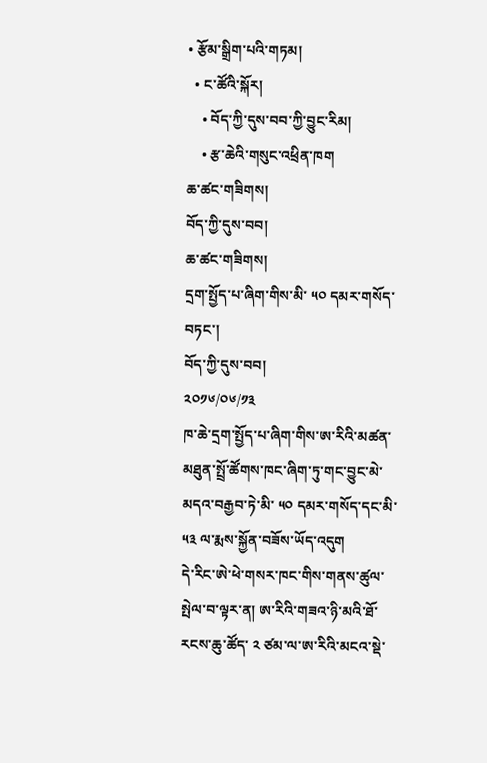• རྩོམ་སྒྲིག་པའི་གཏམ།
  • ང་ཚོའི་སྐོར།
    • བོད་ཀྱི་དུས་བབ་ཀྱི་བྱུང་རིམ།
    • རྩ་ཆེའི་གསུང་འཕྲིན་ཁག
ཆ་ཚང་གཟིགས།
བོད་ཀྱི་དུས་བབ།
ཆ་ཚང་གཟིགས།
དྲག་སྤྱོད་པ་ཞིག་གིས་མི་ ༥༠ དམར་གསོད་བཏང་།
བོད་ཀྱི་དུས་བབ།
༢༠༡༦/༠༦/༡༣
ཁ་ཆེ་དྲག་སྤྱོད་པ་ཞིག་གིས་ཨ་རིའི་མཚན་མཐུན་སྤྲོ་ཚོགས་ཁང་ཞིག་ཏུ་གང་བྱུང་མེ་མདའ་བརྒྱབ་ཏེ་མི་ ༥༠ དམར་གསོད་དང་མི་ ༥༣ ལ་རྨས་སྐྱོན་བཟོས་ཡོད་འདུག
དེ་རིང་ཨེ་ཕེ་གསར་ཁང་གིས་གནས་ཚུལ་སྤེལ་བ་ལྟར་ན། ཨ་རིའི་གཟའ་ཉི་མའི་ཐོ་རངས་ཆུ་ཚོད་ ༢ ཙམ་ལ་ཨ་རིའི་མངའ་སྡེ་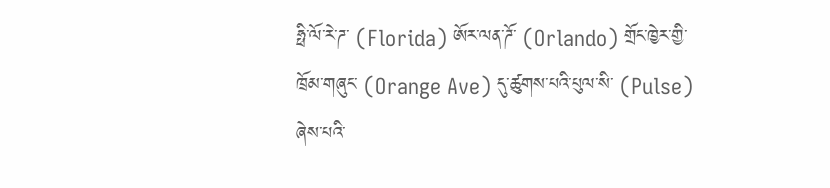ཧྥི་ལོ་རེ་ཌ་ (Florida) ཨོར་ལན་ཌོ་ (Orlando) གྲོང་ཁྱེར་གྱི་ཁྲོམ་གཞུང་ (Orange Ave) དུ་ཚུགས་པའི་པུལ་སི་ (Pulse) ཞེས་པའི་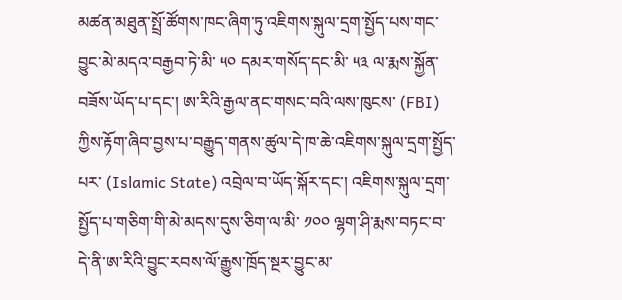མཚན་མཐུན་སྤྲོ་ཚོགས་ཁང་ཞིག་ཏུ་འཇིགས་སྐུལ་དྲག་སྤྱོད་པས་གང་བྱུང་མེ་མདའ་བརྒྱབ་ཏེ་མི་ ༥༠ དམར་གསོད་དང་མི་ ༥༣ ལ་རྨས་སྐྱོན་བཟོས་ཡོད་པ་དང་། ཨ་རིའི་རྒྱལ་ནང་གསང་བའི་ལས་ཁུངས་ (FBI) ཀྱིས་རྟོག་ཞིབ་བྱས་པ་བརྒྱུད་གནས་ཚུལ་དེ་ཁ་ཆེ་འཇིགས་སྐུལ་དྲག་སྤྱོད་པར་ (Islamic State) འབྲེལ་བ་ཡོད་སྐོར་དང་། འཇིགས་སྐུལ་དྲག་སྤྱོད་པ་གཅིག་གི་མེ་མདས་དུས་ཅིག་ལ་མི་ ༡༠༠ ལྷག་ཤི་རྨས་བཏང་བ་དེ་ནི་ཨ་རིའི་བྱུང་རབས་ལོ་རྒྱུས་ཁྲོད་སྔར་བྱུང་མ་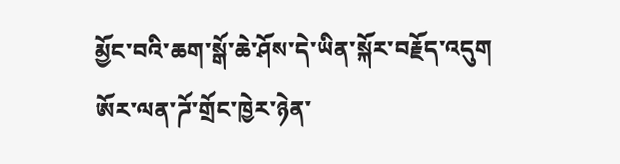མྱོང་བའི་ཆག་སྒོ་ཆེ་ཤོས་དེ་ཡིན་སྐོར་བརྗོད་འདུག
ཨོར་ལན་ཌོ་གྲོང་ཁྱེར་ཉེན་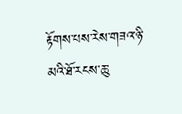རྟོགས་པས་རེས་གཟའ་ཉི་མའི་ཐོ་རངས་ཆུ་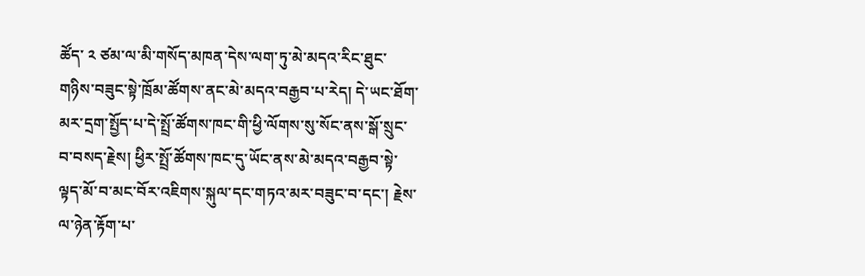ཚོད་ ༢ ཙམ་ལ་མི་གསོད་མཁན་དེས་ལག་ཏུ་མེ་མདའ་རིང་ཐུང་གཉིས་བཟུང་སྟེ་ཁྲོམ་ཚོགས་ནང་མེ་མདའ་བརྒྱབ་པ་རེད། དེ་ཡང་ཐོག་མར་དྲག་སྤྱོད་པ་དེ་སྤྲོ་ཚོགས་ཁང་གི་ཕྱི་ལོགས་སུ་སོང་ནས་སྒོ་སྲུང་བ་བསད་རྗེས། ཕྱིར་སྤྲོ་ཚོགས་ཁང་དུ་ཡོང་ནས་མེ་མདའ་བརྒྱབ་སྟེ་ལྟད་མོ་བ་མང་བོར་འཇིགས་སྐུལ་དང་གཏའ་མར་བཟུང་བ་དང་། རྗེས་ལ་ཉེན་རྟོག་པ་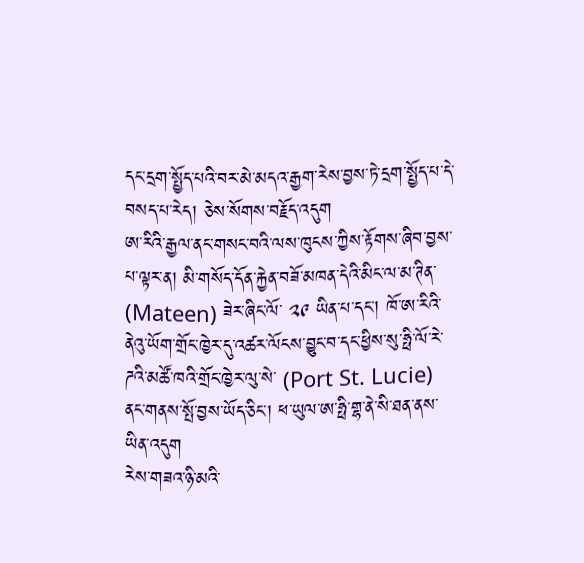དང་དྲག་སྤྱོད་པའི་བར་མེ་མདའ་རྒྱག་རེས་བྱས་ཏེ་དྲག་སྤྱོད་པ་དེ་བསད་པ་རེད། ཅེས་སོགས་བརྗོད་འདུག
ཨ་རིའི་རྒྱལ་ནང་གསང་བའི་ལས་ཁུངས་ཀྱིས་རྟོགས་ཞིབ་བྱས་པ་ལྟར་ན། མི་གསོད་དོན་རྐྱེན་བཟོ་མཁན་དེའི་མིང་ལ་མ་ཊིན་ (Mateen) ཟེར་ཞིང་ལོ་ ༢༩ ཡིན་པ་དང་། ཁོ་ཨ་རིའི་ནེའུ་ཡོག་གྲོང་ཁྱེར་དུ་འཚར་ལོངས་བྱུང་བ་དང་ཕྱིས་སུ་ཧྥི་ལོ་རེ་ཌའི་མཚོ་ཁའི་གྲོང་ཁྱེར་ལུ་སེ་ (Port St. Lucie) ནང་གནས་སྤོ་བྱས་ཡོད་ཅིང་། ཕ་ཡུལ་ཨ་ཧྥི་གྷ་ནེ་སི་ཐན་ནས་ཡིན་འདུག
རེས་གཟའ་ཉི་མའི་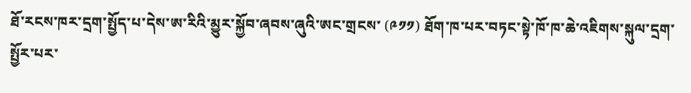ཐོ་རངས་ཁར་དྲག་སྤྱོད་པ་དེས་ཨ་རིའི་མྱུར་སྐྱོབ་ཞབས་ཞུའི་ཨང་གྲངས་ (༩༡༡) ཐོག་ཁ་པར་བཏང་སྟེ་ཁོ་ཁ་ཆེ་འཇིགས་སྐུལ་དྲག་སྤྱོར་པར་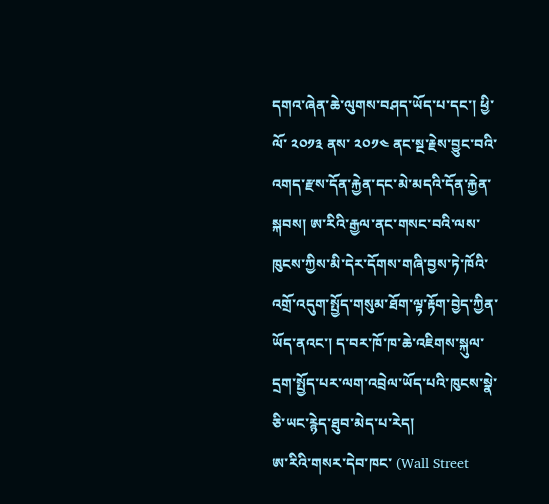དགའ་ཞེན་ཆེ་ལུགས་བཤད་ཡོད་པ་དང་། ཕྱི་ལོ་ ༢༠༡༣ ནས་ ༢༠༡༤ ནང་སྔ་རྗེས་བྱུང་བའི་འགད་རྫས་དོན་རྐྱེན་དང་མེ་མདའི་དོན་རྐྱེན་སྐབས། ཨ་རིའི་རྒྱལ་ནང་གསང་བའི་ལས་ཁུངས་ཀྱིས་མི་དེར་དོགས་གཞི་བྱས་ཏེ་ཁོའི་འགྲོ་འདུག་སྤྱོད་གསུམ་ཐོག་ལྟ་རྟོག་བྱེད་ཀྱིན་ཡོད་ནའང་། ད་བར་ཁོ་ཁ་ཆེ་འཇིགས་སྐུལ་དྲག་སྤྱོད་པར་ལག་འབྲེལ་ཡོད་པའི་ཁུངས་སྣེ་ཅི་ཡང་རྙེད་ཐུབ་མེད་པ་རེད།
ཨ་རིའི་གསར་དེབ་ཁང་ (Wall Street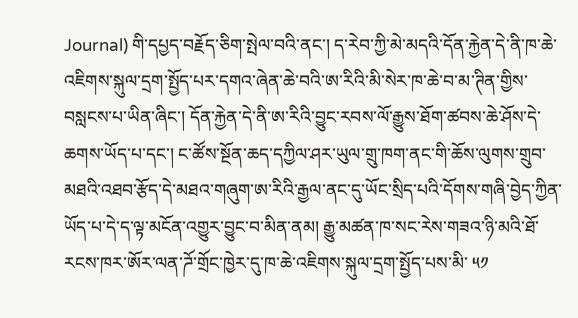Journal) གི་དཔྱད་བརྗོད་ཅིག་སྤེལ་བའི་ནང་། ད་རེབ་ཀྱི་མེ་མདའི་དོན་རྐྱེན་དེ་ནི་ཁ་ཆེ་འཇིགས་སྐུལ་དྲག་སྤྱོད་པར་དགའ་ཞེན་ཆེ་བའི་ཨ་རིའི་མི་སེར་ཁ་ཆེ་བ་མ་ཊིན་གྱིས་བསླངས་པ་ཡིན་ཞིང་། དོན་རྐྱེན་དེ་ནི་ཨ་རིའི་བྱུང་རབས་ལོ་རྒྱུས་ཐོག་ཚབས་ཆེ་ཤོས་དེ་ཆགས་ཡོད་པ་དང་། ང་ཚོས་སྔོན་ཆད་དཀྱིལ་ཤར་ཡུལ་གྲུ་ཁག་ནང་གི་ཆོས་ལུགས་གྲུབ་མཐའི་འཐབ་རྩོད་དེ་མཐའ་གཞུག་ཨ་རིའི་རྒྱལ་ནང་དུ་ཡོང་སྲིད་པའི་དོགས་གཞི་བྱེད་ཀྱིན་ཡོད་པ་དེ་ད་ལྟ་མངོན་འགྱུར་བྱུང་བ་མིན་ནམ། རྒྱུ་མཚན་ཁ་སང་རེས་གཟའ་ཉི་མའི་ཐོ་རངས་ཁར་ཨོར་ལན་ཌོ་གྲོང་ཁྱེར་དུ་ཁ་ཆེ་འཇིགས་སྐུལ་དྲག་སྤྱོད་པས་མི་ ༥༡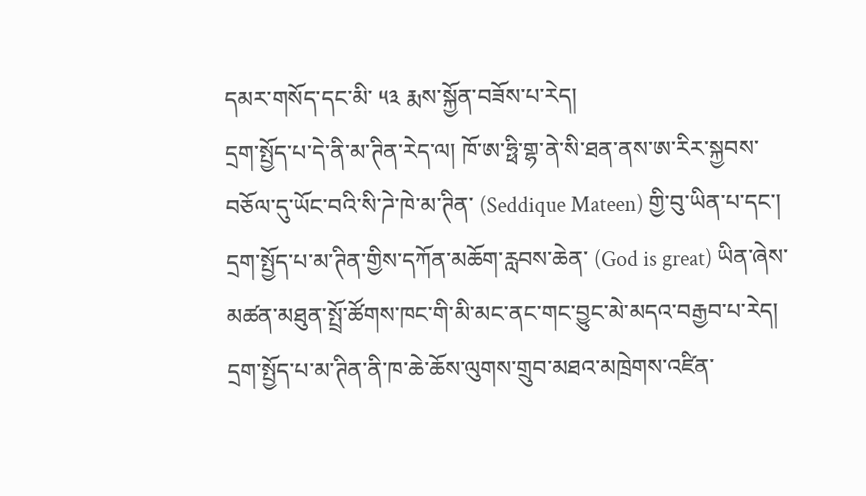དམར་གསོད་དང་མི་ ༥༣ རྨས་སྐྱོན་བཟོས་པ་རེད།
དྲག་སྤྱོད་པ་དེ་ནི་མ་ཊིན་རེད་ལ། ཁོ་ཨ་ཧྥི་གྷ་ནེ་སི་ཐན་ནས་ཨ་རིར་སྐྱབས་བཅོལ་དུ་ཡོང་བའི་སི་ཌེ་ཁེ་མ་ཊིན་ (Seddique Mateen) གྱི་བུ་ཡིན་པ་དང་། དྲག་སྤྱོད་པ་མ་ཊིན་གྱིས་དཀོན་མཆོག་རླབས་ཆེན་ (God is great) ཡིན་ཞེས་མཚན་མཐུན་སྤྲོ་ཚོགས་ཁང་གི་མི་མང་ནང་གང་བྱུང་མེ་མདའ་བརྒྱབ་པ་རེད། དྲག་སྤྱོད་པ་མ་ཊིན་ནི་ཁ་ཆེ་ཆོས་ལུགས་གྲུབ་མཐའ་མཁྲེགས་འཛིན་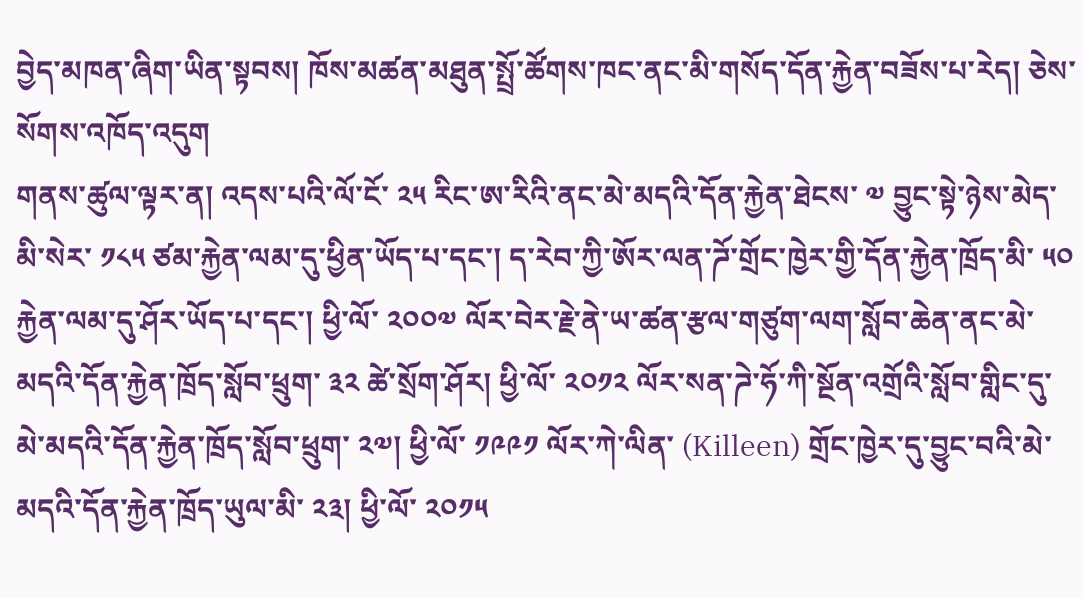བྱེད་མཁན་ཞིག་ཡིན་སྟབས། ཁོས་མཚན་མཐུན་སྤྲོ་ཚོགས་ཁང་ནང་མི་གསོད་དོན་རྐྱེན་བཟོས་པ་རེད། ཅེས་སོགས་འཁོད་འདུག
གནས་ཚུལ་ལྟར་ན། འདས་པའི་ལོ་ངོ་ ༢༥ རིང་ཨ་རིའི་ནང་མེ་མདའི་དོན་རྐྱེན་ཐེངས་ ༧ བྱུང་སྟེ་ཉེས་མེད་མི་སེར་ ༡༨༥ ཙམ་རྐྱེན་ལམ་དུ་ཕྱིན་ཡོད་པ་དང་། ད་རེབ་ཀྱི་ཨོར་ལན་ཌོ་གྲོང་ཁྱེར་གྱི་དོན་རྐྱེན་ཁྲོད་མི་ ༥༠ རྐྱེན་ལམ་དུ་ཤོར་ཡོད་པ་དང་། ཕྱི་ལོ་ ༢༠༠༧ ལོར་བེར་རྗེ་ནེ་ཡ་ཚན་རྩལ་གཙུག་ལག་སློབ་ཆེན་ནང་མེ་མདའི་དོན་རྐྱེན་ཁྲོད་སློབ་ཕྲུག་ ༣༢ ཚེ་སྲོག་ཤོར། ཕྱི་ལོ་ ༢༠༡༢ ལོར་སན་ཌེ་ཧོ་ཀི་སྔོན་འགྲོའི་སློབ་གླིང་དུ་མེ་མདའི་དོན་རྐྱེན་ཁྲོད་སློབ་ཕྲུག་ ༢༧། ཕྱི་ལོ་ ༡༩༩༡ ལོར་ཀེ་ལིན་ (Killeen) གྲོང་ཁྱེར་དུ་བྱུང་བའི་མེ་མདའི་དོན་རྐྱེན་ཁྲོད་ཡུལ་མི་ ༢༣། ཕྱི་ལོ་ ༢༠༡༥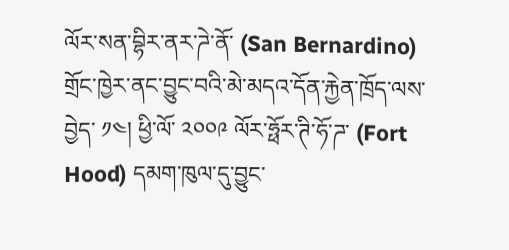ལོར་སན་བྷིར་ནར་ཌེ་ནོ་ (San Bernardino) གྲོང་ཁྱེར་ནང་བྱུང་བའི་མེ་མདའ་དོན་རྐྱེན་ཁྲོད་ལས་བྱེད་ ༡༤། ཕྱི་ལོ་ ༢༠༠༩ ལོར་ཧྥོར་ཊི་ཧོ་ཌ་ (Fort Hood) དམག་ཁུལ་དུ་བྱུང་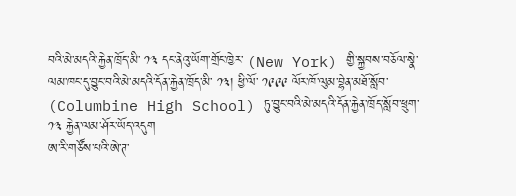བའི་མེ་མདའི་རྐྱེན་ཁྲོད་མི་ ༡༣ དང་ནེའུ་ཡོག་གྲོང་ཁྱེར་ (New York) གྱི་སྐྱབས་བཅོལ་སྣེ་ལམ་ཁང་དུ་བྱུང་བའི་མེ་མདའི་དོན་རྐྱེན་ཁྲོད་མི་ ༡༣། ཕྱི་ལོ་ ༡༩༩༩ ལོར་ཁོ་ལུམ་བྷེན་མཐོ་སློབ་ (Columbine High School) ཏུ་བྱུང་བའི་མེ་མདའི་དོན་རྐྱེན་ཁྲོད་སློབ་ཕྲུག་ ༡༣ རྐྱེན་ལམ་ཤོར་ཡོད་འདུག
ཨ་རི་གཙོས་པའི་ཨེ་ཊ་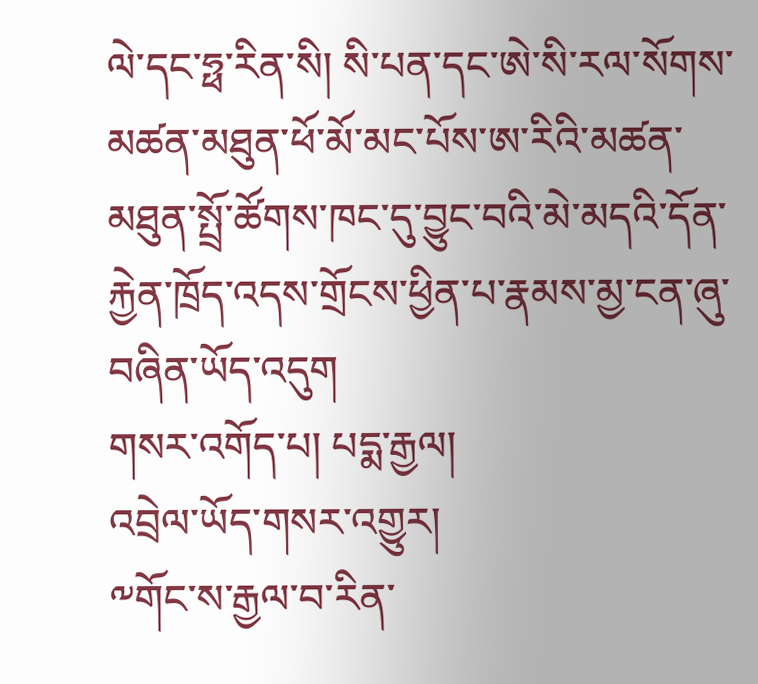ལེ་དང་ཧྥ་རིན་སི། སི་པན་དང་ཨེ་སི་རལ་སོགས་མཚན་མཐུན་ཕོ་མོ་མང་པོས་ཨ་རིའི་མཚན་མཐུན་སྤྲོ་ཚོགས་ཁང་དུ་བྱུང་བའི་མེ་མདའི་དོན་རྐྱེན་ཁྲོད་འདས་གྲོངས་ཕྱིན་པ་རྣམས་མྱ་ངན་ཞུ་བཞིན་ཡོད་འདུག
གསར་འགོད་པ། པདྨ་རྒྱལ།
འབྲེལ་ཡོད་གསར་འགྱུར།
༸གོང་ས་རྒྱལ་བ་རིན་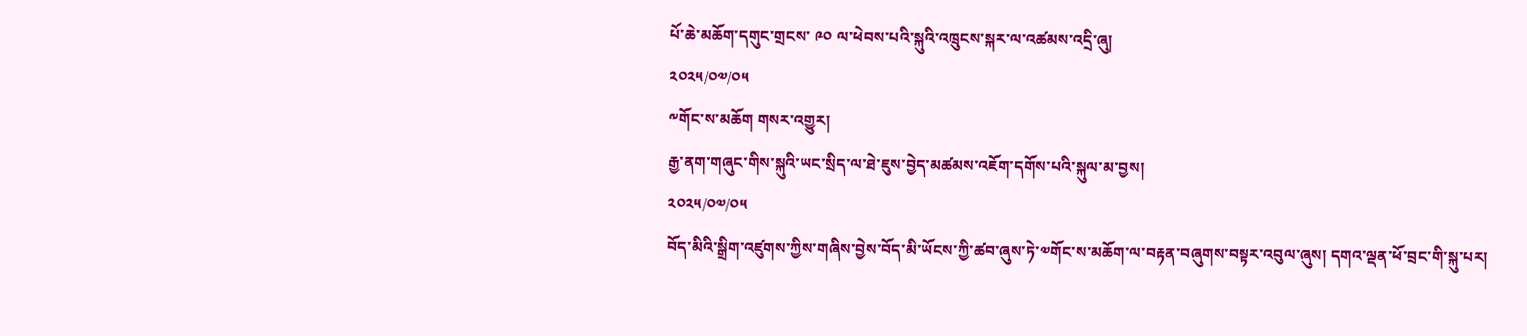པོ་ཆེ་མཆོག་དགུང་གྲངས་ ༩༠ ལ་ཕེབས་པའི་སྐུའི་འཁྲུངས་སྐར་ལ་འཚམས་འདྲི་ཞུ།
༢༠༢༥/༠༧/༠༥
༸གོང་ས་མཆོག གསར་འགྱུར།
རྒྱ་ནག་གཞུང་གིས་སྐུའི་ཡང་སྲིད་ལ་ཐེ་ཇུས་བྱེད་མཚམས་འཇོག་དགོས་པའི་སྐུལ་མ་བྱས།
༢༠༢༥/༠༧/༠༥
བོད་མིའི་སྒྲིག་འཛུགས་ཀྱིས་གཞིས་བྱེས་བོད་མི་ཡོངས་ཀྱི་ཚབ་ཞུས་ཏེ་༧གོང་ས་མཆོག་ལ་བརྟན་བཞུགས་བསྟར་འབུལ་ཞུས། དགའ་ལྡན་ཕོ་བྲང་གི་སྐུ་པར།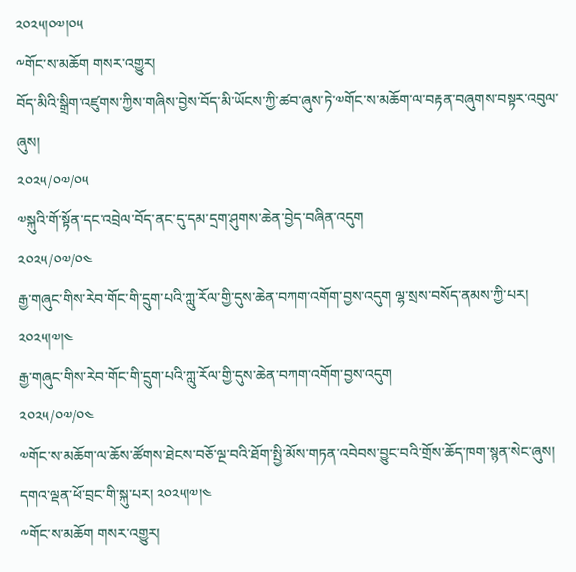༢༠༢༥།༠༧།༠༥
༸གོང་ས་མཆོག གསར་འགྱུར།
བོད་མིའི་སྒྲིག་འཛུགས་ཀྱིས་གཞིས་བྱེས་བོད་མི་ཡོངས་ཀྱི་ཚབ་ཞུས་ཏེ་༧གོང་ས་མཆོག་ལ་བརྟན་བཞུགས་བསྟར་འབུལ་ཞུས།
༢༠༢༥/༠༧/༠༥
༧སྐུའི་གོ་སྟོན་དང་འབྲེལ་བོད་ནང་དུ་དམ་དྲག་ཤུགས་ཆེན་བྱེད་བཞིན་འདུག
༢༠༢༥/༠༧/༠༤
རྒྱ་གཞུང་གིས་རེབ་གོང་གི་དྲུག་པའི་ཀླུ་རོལ་གྱི་དུས་ཆེན་བཀག་འགོག་བྱས་འདུག ལྷ་སྲས་བསོད་ནམས་ཀྱི་པར། ༢༠༢༥།༧།༤
རྒྱ་གཞུང་གིས་རེབ་གོང་གི་དྲུག་པའི་ཀླུ་རོལ་གྱི་དུས་ཆེན་བཀག་འགོག་བྱས་འདུག
༢༠༢༥/༠༧/༠༤
༧གོང་ས་མཆོག་ལ་ཆོས་ཚོགས་ཐེངས་བཅོ་ལྔ་བའི་ཐོག་སྤྱི་མོས་གཏན་འབེབས་བྱུང་བའི་གྲོས་ཆོད་ཁག་སྙན་སེང་ཞུས། དགའ་ལྡན་ཕོ་བྲང་གི་སྐུ་པར། ༢༠༢༥།༧།༤
༸གོང་ས་མཆོག གསར་འགྱུར།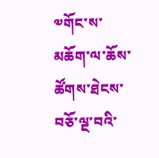༧གོང་ས་མཆོག་ལ་ཆོས་ཚོགས་ཐེངས་བཅོ་ལྔ་བའི་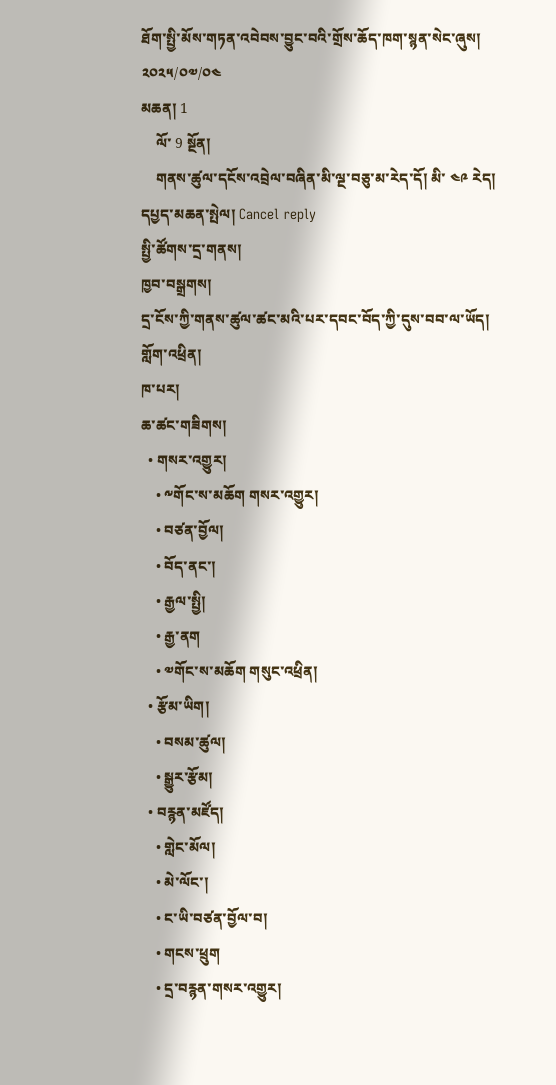ཐོག་སྤྱི་མོས་གཏན་འབེབས་བྱུང་བའི་གྲོས་ཆོད་ཁག་སྙན་སེང་ཞུས།
༢༠༢༥/༠༧/༠༤
མཆན། 1
    ལོ་ 9 སྔོན།
    གནས་ཚུལ་དངོས་འབྲེལ་བཞིན་མི་ལྔ་བཅུ་མ་རེད་དོ། མི་ ༤༩ རེད།
དཔྱད་མཆན་སྤེལ། Cancel reply
སྤྱི་ཚོགས་དྲ་གནས།
ཁྱབ་བསྒྲགས།
དྲ་ངོས་ཀྱི་གནས་ཚུལ་ཚང་མའི་པར་དབང་བོད་ཀྱི་དུས་བབ་ལ་ཡོད།
གློག་འཕྲིན།
ཁ་པར།
ཆ་ཚང་གཟིགས།
  • གསར་འགྱུར།
    • ༸གོང་ས་མཆོག གསར་འགྱུར།
    • བཙན་བྱོལ།
    • བོད་ནང་།
    • རྒྱལ་སྤྱི།
    • རྒྱ་ནག
    • ༧གོང་ས་མཆོག གསུང་འཕྲིན།
  • རྩོམ་ཡིག།
    • བསམ་ཚུལ།
    • སྒྱུར་རྩོམ།
  • བརྙན་མཛོད།
    • གླེང་མོལ།
    • མེ་ལོང་།
    • ང་ཡི་བཙན་བྱོལ་བ།
    • གངས་ཕྲུག
    • དྲ་བརྙན་གསར་འགྱུར།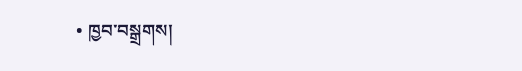• ཁྱབ་བསྒྲགས།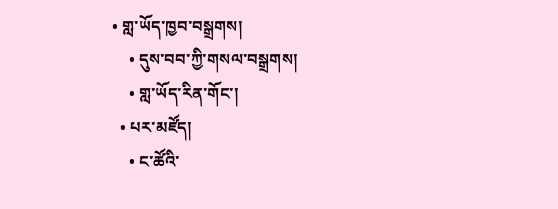• གླ་ཡོད་ཁྱབ་བསྒྲགས།
    • དུས་བབ་ཀྱི་གསལ་བསྒྲགས།
    • གླ་ཡོད་རིན་གོང་།
  • པར་མཛོད།
    • ང་ཚོའི་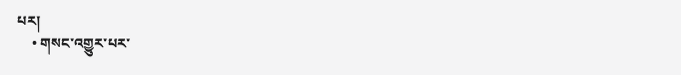པར།
    • གསང་འགྱུར་པར་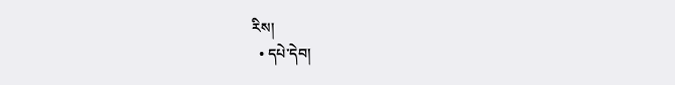རིས།
  • དཔེ་དེབ།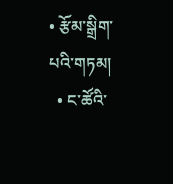• རྩོམ་སྒྲིག་པའི་གཏམ།
  • ང་ཚོའི་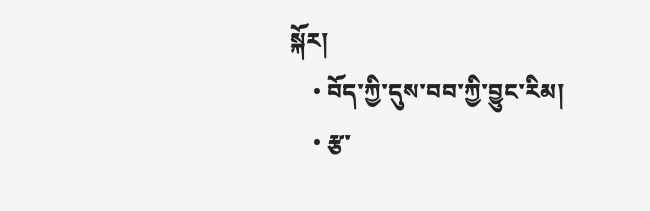སྐོར།
    • བོད་ཀྱི་དུས་བབ་ཀྱི་བྱུང་རིམ།
    • རྩ་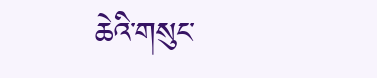ཆེའི་གསུང་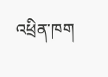འཕྲིན་ཁག